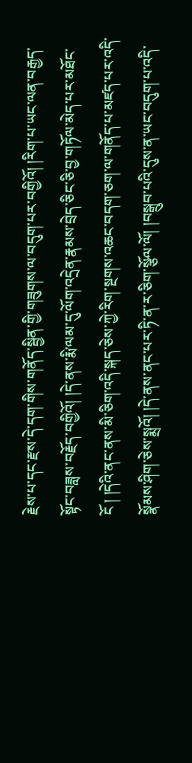རྗེས་པ་དང་རྫས་དེ་དག་གིས་གནོད་སྦྱིན་གྱི་གཟུགས་ལ་བདུག་པར་བགྱིའོ། །རིག་པ་ཡང་ལན་བརྒྱད་སྟོང་བཟླས་བརྗོད་བགྱིའོ། །དེ་ནས་རྨི་ལམ་དུ་ལོག་འདྲེན་རྣམས་བྲེད་ཅིང་ཅི་བྱ་གཏོལ་མེད་པར་མཐོང་ངོ ། །དེའི་ནང་ནས་མི་ཅིག་འདི་སྐད་ཅེས་ཀྱེ་རིག་སྔགས་འཆང་བདག་ཅག་ལ་གནོད་པ་མཛད་པར་འདི་སྣོམས་ཤིག་ཅེས་སྨྲའོ། །དེ་ནས་ནང་པར་ཏི་ན་ར་ཅིག་སྩོལ་ལོ། །བསྒྲུབ་པའི་དུས་ན་ཡང་བདུག་པ་འདི་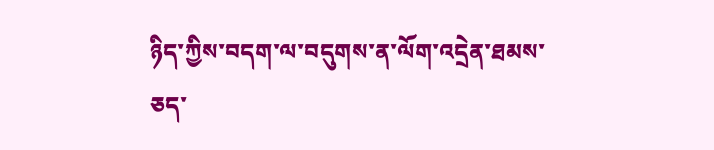ཉིད་ཀྱིས་བདག་ལ་བདུགས་ན་ལོག་འདྲེན་ཐམས་ཅད་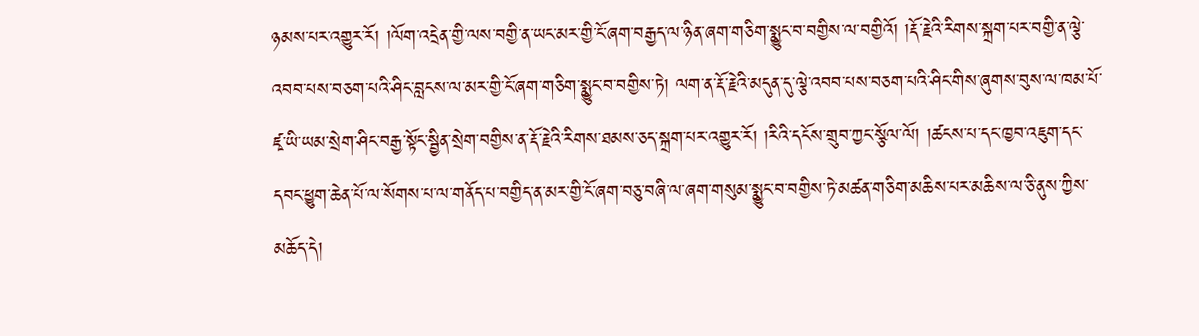ཉམས་པར་འགྱུར་རོ། །ལོག་འདྲེན་གྱི་ལས་བགྱི་ན་ཡང་མར་གྱི་ངོ་ཞག་བརྒྱད་ལ་ཉིན་ཞག་གཅིག་སྨྱུང་བ་བགྱིས་ལ་བགྱིའོ། །རྡོ་རྗེའི་རིགས་སྐྲག་པར་བགྱི་ན་ལྕེ་འབབ་པས་བཅག་པའི་ཤིང་བླངས་ལ་མར་གྱི་ངོ་ཞག་གཅིག་སྨྱུང་བ་བགྱིས་ཏེ། ལག་ན་རྡོ་རྗེའི་མདུན་དུ་ལྕེ་འབབ་པས་བཅག་པའི་ཤིང་གིས་ཞུགས་བུས་ལ་ཁམ་པོ་ཛྭ་ཡི་ཡམ་སྲེག་ཤིང་བརྒྱ་སྟོང་སྦྱིན་སྲེག་བགྱིས་ན་རྡོ་རྗེའི་རིགས་ཐམས་ཅད་སྐྲག་པར་འགྱུར་རོ། །རིའི་དངོས་གྲུབ་ཀྱང་སྩོལ་ལོ། །ཚངས་པ་དང་ཁྱབ་འཇུག་དང་དབང་ཕྱུག་ཆེན་པོ་ལ་སོགས་པ་ལ་གནོད་པ་བགྱིད་ན་མར་གྱི་ངོ་ཞག་བཅུ་བཞི་ལ་ཞག་གསུམ་སྨྱུང་བ་བགྱིས་ཏེ་མཚན་གཅིག་མཆིས་པར་མཆིས་ལ་ཅི་ནུས་ཀྱིས་མཆོད་དེ།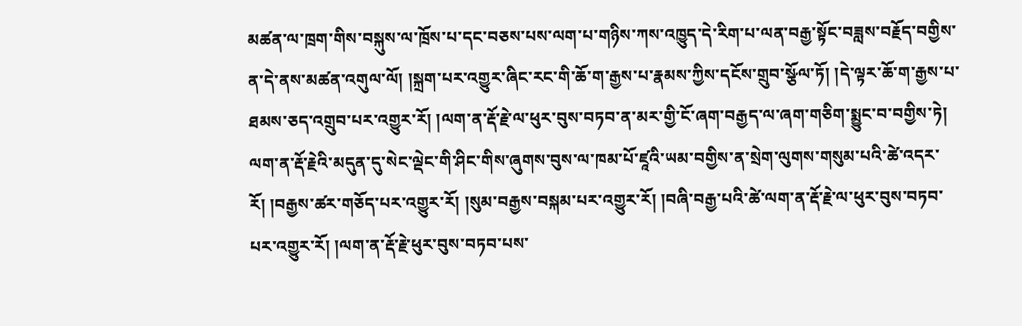མཚན་ལ་ཁྲག་གིས་བསྐུས་ལ་ཁྲོས་པ་དང་བཅས་པས་ལག་པ་གཉིས་ཀས་འཁྱུད་དེ་རིག་པ་ལན་བརྒྱ་སྟོང་བཟླས་བརྗོད་བགྱིས་ན་དེ་ནས་མཚན་འགུལ་ལོ། །སྐྲག་པར་འགྱུར་ཞིང་རང་གི་ཆོ་ག་རྒྱས་པ་རྣམས་ཀྱིས་དངོས་གྲུབ་སྩོལ་ཏོ། །དེ་ལྟར་ཆོ་ག་རྒྱས་པ་ཐམས་ཅད་འགྲུབ་པར་འགྱུར་རོ། །ལག་ན་རྡོ་རྗེ་ལ་ཕུར་བུས་བཏབ་ན་མར་གྱི་ངོ་ཞག་བརྒྱད་ལ་ཞག་གཅིག་སྨྱུང་བ་བགྱིས་ཏེ། ལག་ན་རྡོ་རྗེའི་མདུན་དུ་སེང་ལྡེང་གི་ཤིང་གིས་ཞུགས་བུས་ལ་ཁམ་པོ་ཛཱའི་ཡམ་བགྱིས་ན་སྲེག་ལུགས་གསུམ་པའི་ཚེ་འདར་རོ། །བརྒྱས་ཚར་གཅོད་པར་འགྱུར་རོ། །སུམ་བརྒྱས་བསྐམ་པར་འགྱུར་རོ། །བཞི་བརྒྱ་པའི་ཚེ་ལག་ན་རྡོ་རྗེ་ལ་ཕུར་བུས་བཏབ་པར་འགྱུར་རོ། །ལག་ན་རྡོ་རྗེ་ཕུར་བུས་བཏབ་པས་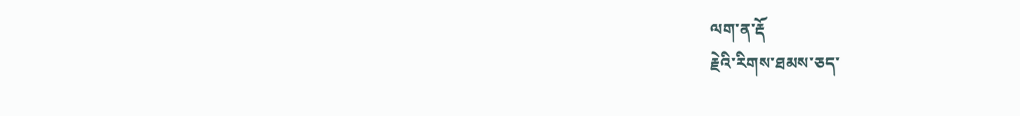ལག་ན་རྡོ
རྗེའི་རིགས་ཐམས་ཅད་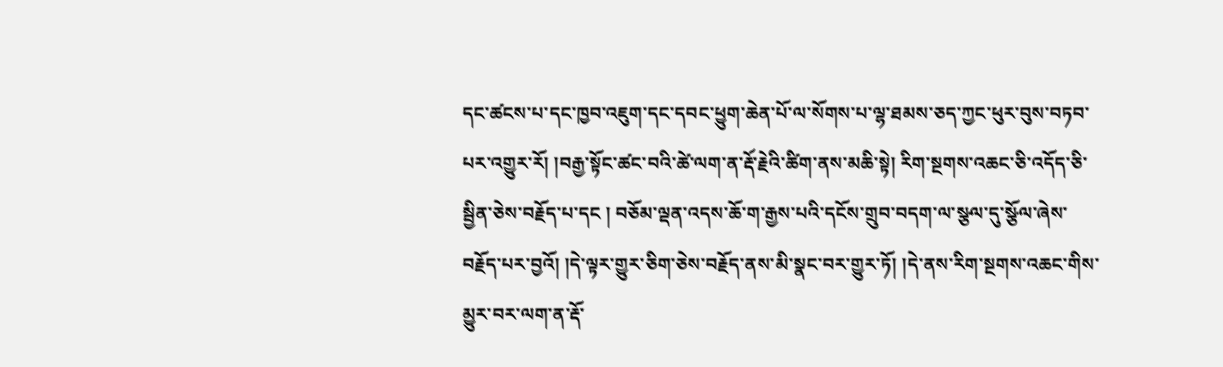དང་ཚངས་པ་དང་ཁྱབ་འཇུག་དང་དབང་ཕྱུག་ཆེན་པོ་ལ་སོགས་པ་ལྷ་ཐམས་ཅད་ཀྱང་ཕུར་བུས་བཏབ་པར་འགྱུར་རོ། །བརྒྱ་སྟོང་ཚང་བའི་ཚེ་ལག་ན་རྡོ་རྗེའི་ཚིག་ནས་མཆི་སྟེ། རིག་སྔགས་འཆང་ཅི་འདོད་ཅི་སྦྱིན་ཅེས་བརྗོད་པ་དང ། བཅོམ་ལྡན་འདས་ཆོ་ག་རྒྱས་པའི་དངོས་གྲུབ་བདག་ལ་སྩལ་དུ་སྩོལ་ཞེས་བརྗོད་པར་བྱའོ། །དེ་ལྟར་གྱུར་ཅིག་ཅེས་བརྗོད་ནས་མི་སྣང་བར་གྱུར་ཏོ། །དེ་ནས་རིག་སྔགས་འཆང་གིས་མྱུར་བར་ལག་ན་རྡོ་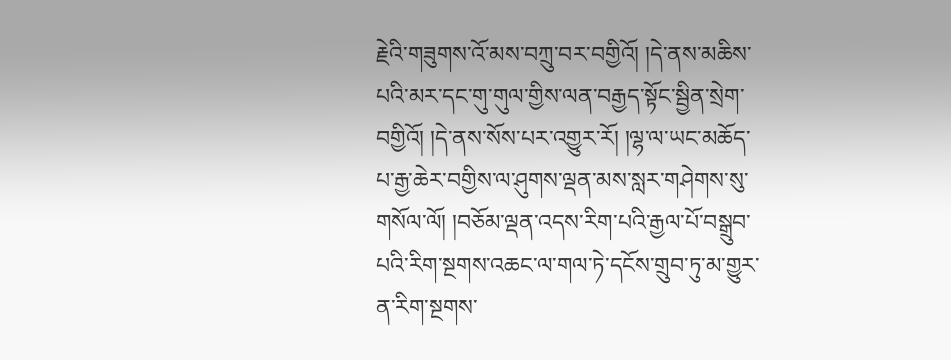རྗེའི་གཟུགས་འོ་མས་བཀྲུ་བར་བགྱིའོ། །དེ་ནས་མཆིས་པའི་མར་དང་གུ་གུལ་གྱིས་ལན་བརྒྱད་སྟོང་སྦྱིན་སྲེག་བགྱིའོ། །དེ་ནས་སོས་པར་འགྱུར་རོ། །ལྷ་ལ་ཡང་མཆོད་པ་རྒྱ་ཆེར་བགྱིས་ལ་ཤུགས་ལྡན་མས་སླར་གཤེགས་སུ་གསོལ་ལོ། །བཅོམ་ལྡན་འདས་རིག་པའི་རྒྱལ་པོ་བསྒྲུབ་པའི་རིག་སྔགས་འཆང་ལ་གལ་ཏེ་དངོས་གྲུབ་ཏུ་མ་གྱུར་ན་རིག་སྔགས་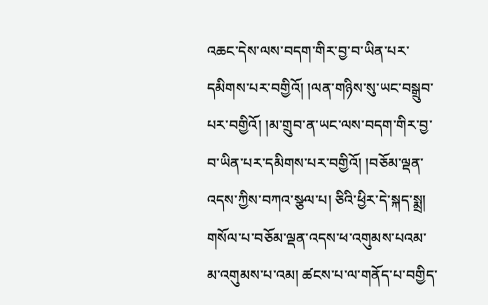འཆང་དེས་ལས་བདག་གིར་བྱ་བ་ཡིན་པར་དམིགས་པར་བགྱིའོ། །ལན་གཉིས་སུ་ཡང་བསྒྲུབ་པར་བགྱིའོ། །མ་གྲུབ་ན་ཡང་ལས་བདག་གིར་བྱ་བ་ཡིན་པར་དམིགས་པར་བགྱིའོ། །བཅོམ་ལྡན་འདས་ཀྱིས་བཀའ་སྩལ་པ། ཅིའི་ཕྱིར་དེ་སྐད་སྨྲ། གསོལ་པ་བཅོམ་ལྡན་འདས་ཕ་འགུམས་པའམ་མ་འགུམས་པ་འམ། ཚངས་པ་ལ་གནོད་པ་བགྱིད་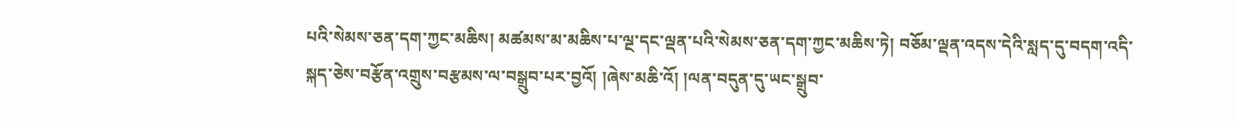པའི་སེམས་ཅན་དག་ཀྱང་མཆིས། མཚམས་མ་མཆིས་པ་ལྔ་དང་ལྡན་པའི་སེམས་ཅན་དག་ཀྱང་མཆིས་ཏེ། བཅོམ་ལྡན་འདས་དེའི་སླད་དུ་བདག་འདི་སྐད་ཅེས་བརྩོན་འགྲུས་བརྩམས་ལ་བསྒྲུབ་པར་བྱའོ། །ཞེས་མཆི་འོ། །ལན་བདུན་དུ་ཡང་སྒྲུབ་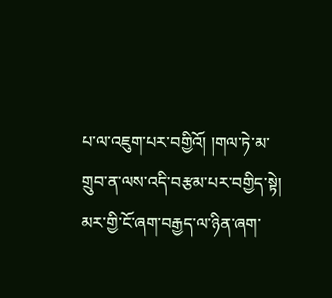པ་ལ་འཇུག་པར་བགྱིའོ། །གལ་ཏེ་མ་གྲུབ་ན་ལས་འདི་བརྩམ་པར་བགྱིད་སྟེ། མར་གྱི་ངོ་ཞག་བརྒྱད་ལ་ཉིན་ཞག་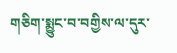གཅིག་སྨྱུང་བ་བགྱིས་ལ་དུར་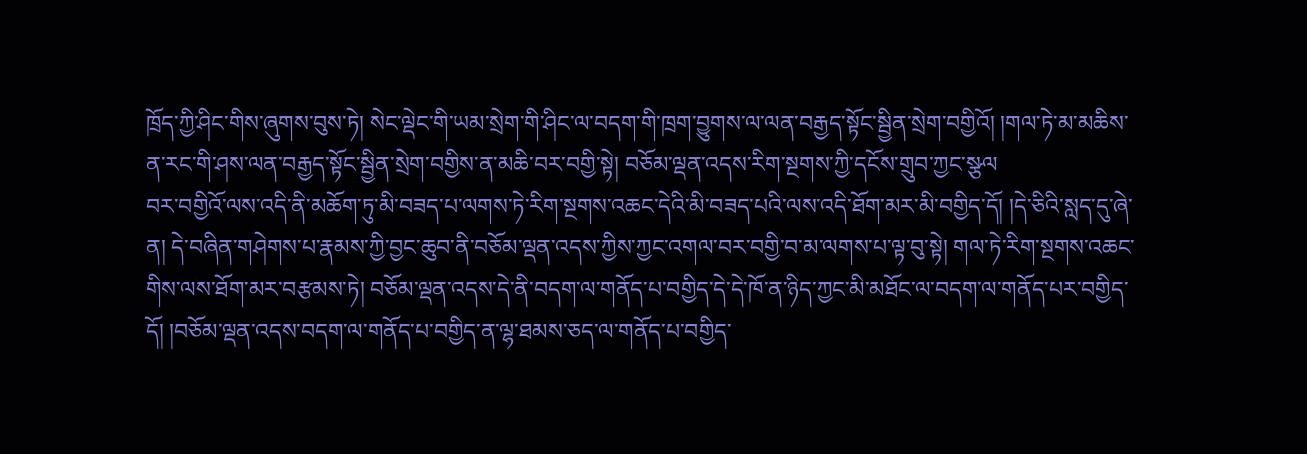ཁྲོད་ཀྱི་ཤིང་གིས་ཞུགས་བུས་ཏེ། སེང་ལྡེང་གི་ཡམ་སྲེག་གི་ཤིང་ལ་བདག་གི་ཁྲག་བྱུགས་ལ་ལན་བརྒྱད་སྟོང་སྦྱིན་སྲེག་བགྱིའོ། །གལ་ཏེ་མ་མཆིས་ན་རང་གི་ཤས་ལན་བརྒྱད་སྟོང་སྦྱིན་སྲེག་བགྱིས་ན་མཆི་བར་བགྱི་སྟེ། བཅོམ་ལྡན་འདས་རིག་སྔགས་ཀྱི་དངོས་གྲུབ་ཀྱང་སྩལ
བར་བགྱིའོ་ལས་འདི་ནི་མཆོག་ཏུ་མི་བཟད་པ་ལགས་ཏེ་རིག་སྔགས་འཆང་དེའི་མི་བཟད་པའི་ལས་འདི་ཐོག་མར་མི་བགྱིད་དོ། །དེ་ཅིའི་སླད་དུ་ཞེ་ན། དེ་བཞིན་གཤེགས་པ་རྣམས་ཀྱི་བྱང་ཆུབ་ནི་བཅོམ་ལྡན་འདས་ཀྱིས་ཀྱང་འགལ་བར་བགྱི་བ་མ་ལགས་པ་ལྟ་བུ་སྟེ། གལ་ཏེ་རིག་སྔགས་འཆང་གིས་ལས་ཐོག་མར་བརྩམས་ཏེ། བཅོམ་ལྡན་འདས་དེ་ནི་བདག་ལ་གནོད་པ་བགྱིད་དེ་དེ་ཁོ་ན་ཉིད་ཀྱང་མི་མཐོང་ལ་བདག་ལ་གནོད་པར་བགྱིད་དོ། །བཅོམ་ལྡན་འདས་བདག་ལ་གནོད་པ་བགྱིད་ན་ལྷ་ཐམས་ཅད་ལ་གནོད་པ་བགྱིད་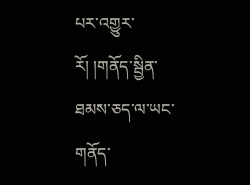པར་འགྱུར་རོ། །གནོད་སྦྱིན་ཐམས་ཅད་ལ་ཡང་གནོད་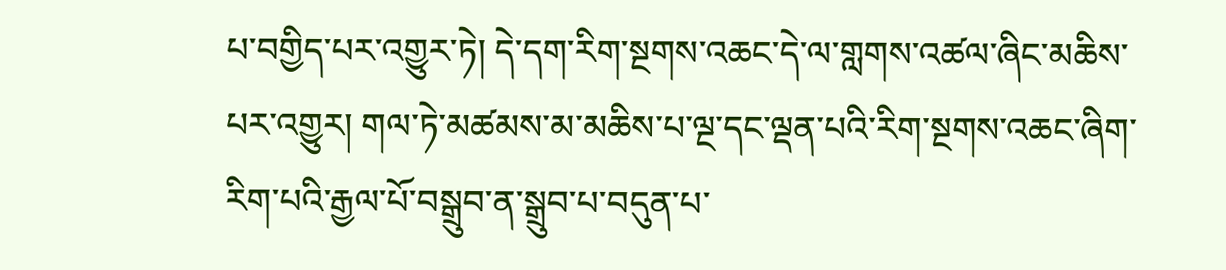པ་བགྱིད་པར་འགྱུར་ཏེ། དེ་དག་རིག་སྔགས་འཆང་དེ་ལ་གླགས་འཚལ་ཞིང་མཆིས་པར་འགྱུར། གལ་ཏེ་མཚམས་མ་མཆིས་པ་ལྔ་དང་ལྡན་པའི་རིག་སྔགས་འཆང་ཞིག་རིག་པའི་རྒྱལ་པོ་བསྒྲུབ་ན་སྒྲུབ་པ་བདུན་པ་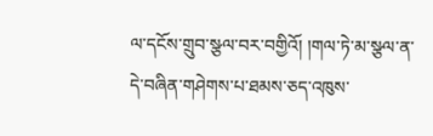ལ་དངོས་གྲུབ་སྩལ་བར་བགྱིའོ། །གལ་ཏེ་མ་སྩལ་ན་དེ་བཞིན་གཤེགས་པ་ཐམས་ཅད་འཁུས་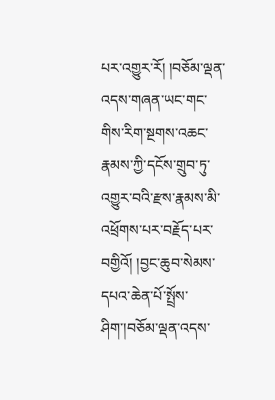པར་འགྱུར་རོ། །བཅོམ་ལྡན་འདས་གཞན་ཡང་གང་གིས་རིག་སྔགས་འཆང་རྣམས་ཀྱི་དངོས་གྲུབ་ཏུ་འགྱུར་བའི་རྫས་རྣམས་མི་འཕྲོགས་པར་བརྗོད་པར་བགྱིའོ། །བྱང་ཆུབ་སེམས་དཔའ་ཆེན་པོ་སྤྲོས་ཤིག་།བཅོམ་ལྡན་འདས་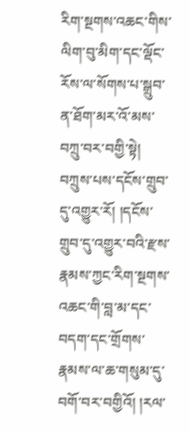རིག་སྔགས་འཆང་གིས་ལིག་བུ་མིག་དང་ལྡོང་རོས་ལ་སོགས་པ་སྒྲུབ་ན་ཐོག་མར་འོ་མས་བཀྲུ་བར་བགྱི་སྟེ། བཀྲུས་པས་དངོས་གྲུབ་དུ་འགྱུར་རོ། །དངོས་གྲུབ་དུ་འགྱུར་བའི་རྫས་རྣམས་ཀྱང་རིག་སྔགས་འཆང་གི་བླ་མ་དང་བདག་དང་གྲོགས་རྣམས་ལ་ཆ་གསུམ་དུ་བགོ་བར་བགྱིའོ། །རལ་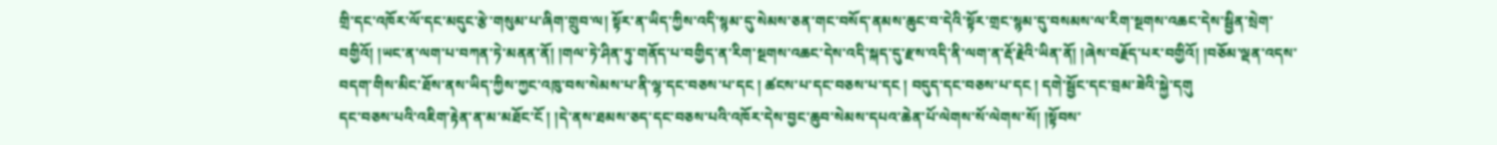གྲི་དང་འཁོར་ལོ་དང་མདུང་རྩེ་གསུམ་པ་ཞིག་གྲུབ་ལ། སྟོར་ན་ཡིད་ཀྱིས་འདི་སྙམ་དུ་སེམས་ཅན་གང་བསོད་ནམས་ཆུང་བ་དེའི་སྟོར་གྲང་སྙམ་དུ་བསམས་ལ་རིག་སྔགས་འཆང་དེས་སྦྱིན་སྲེག་བགྱིའོ། །ཡང་ན་ལག་པ་བཀན་ཏེ་མནན་ནོ། །གལ་ཏེ་ཤིན་ཏུ་གནོད་པ་བགྱིད་ན་རིག་སྔགས་འཆང་དེས་འདི་སྐད་དུ་རྫས་འདི་ནི་ལག་ན་རྡོ་རྗེའི་ཡིན་ནོ། །ཞེས་བརྗོད་པར་བགྱིའོ། །བཅོམ་ལྡན་འདས་བདག་གིས་མིང་ཐོས་ནས་ཡིད་ཀྱིས་ཀྱང་འཁུ་བས་སེམས་པ་ནི་ལྷ་དང་བཅས་པ་དང ། ཚངས་པ་དང་བཅས་པ་དང ། བདུད་དང་བཅས་པ་དང ། དགེ་སྦྱོང་དང་བྲམ་ཟེའི་སྐྱེ་དགུ
དང་བཅས་པའི་འཇིག་རྟེན་ན་མ་མཐོང་ངོ ། །དེ་ནས་ཐམས་ཅད་དང་བཅས་པའི་འཁོར་དེས་བྱང་ཆུབ་སེམས་དཔའ་ཆེན་པོ་ལེགས་སོ་ལེགས་སོ། །སྟོབས་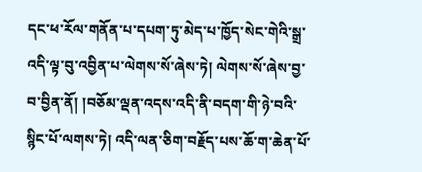དང་ཕ་རོལ་གནོན་པ་དཔག་ཏུ་མེད་པ་ཁྱོད་སེང་གེའི་སྒྲ་འདི་ལྟ་བུ་འབྱིན་པ་ལེགས་སོ་ཞེས་ཏེ། ལེགས་སོ་ཞེས་བྱ་བ་བྱིན་ནོ། །བཅོམ་ལྡན་འདས་འདི་ནི་བདག་གི་ཉེ་བའི་སྙིང་པོ་ལགས་ཏེ། འདི་ལན་ཅིག་བརྗོད་པས་ཆོ་ག་ཆེན་པོ་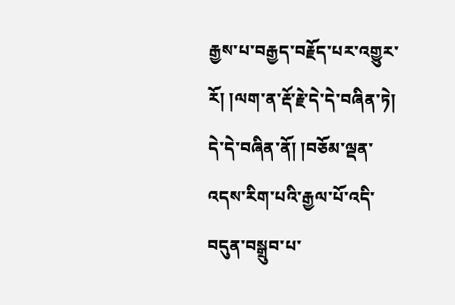རྒྱས་པ་བརྒྱད་བརྗོད་པར་འགྱུར་རོ། །ལག་ན་རྡོ་རྗེ་དེ་དེ་བཞིན་ཏེ། དེ་དེ་བཞིན་ནོ། །བཅོམ་ལྡན་འདས་རིག་པའི་རྒྱལ་པོ་འདི་བདུན་བསྒྲུབ་པ་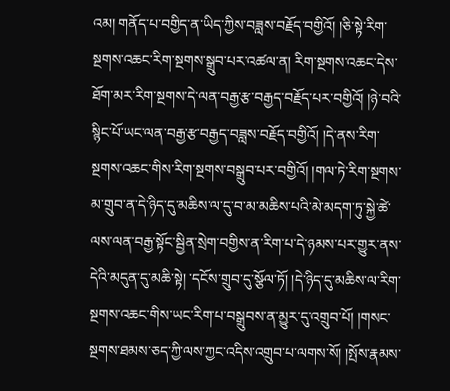འམ། གནོད་པ་བགྱིད་ན་ཡིད་ཀྱིས་བཟླས་བརྗོད་བགྱིའོ། །ཅི་སྟེ་རིག་སྔགས་འཆང་རིག་སྔགས་སྒྲུབ་པར་འཚལ་ན། རིག་སྔགས་འཆང་དེས་ཐོག་མར་རིག་སྔགས་དེ་ལན་བརྒྱ་རྩ་བརྒྱད་བརྗོད་པར་བགྱིའོ། །ཉེ་བའི་སྙིང་པོ་ཡང་ལན་བརྒྱ་རྩ་བརྒྱད་བཟླས་བརྗོད་བགྱིའོ། །དེ་ནས་རིག་སྔགས་འཆང་གིས་རིག་སྔགས་བསྒྲུབ་པར་བགྱིའོ། །གལ་ཏེ་རིག་སྔགས་མ་གྲུབ་ན་དེ་ཉིད་དུ་མཆིས་ལ་དུ་བ་མ་མཆིས་པའི་མེ་མདག་ཏུ་སྐྱེ་ཚེ་ལས་ལན་བརྒྱ་སྟོང་སྦྱིན་སྲེག་བགྱིས་ན་རིག་པ་དེ་ཉམས་པར་གྱུར་ནས་དེའི་མདུན་དུ་མཆི་སྟེ། ་དངོས་གྲུབ་དུ་སྩོལ་ཏོ། །དེ་ཉིད་དུ་མཆིས་ལ་རིག་སྔགས་འཆང་གིས་ཡང་རིག་པ་བསྒྲུབས་ན་མྱུར་དུ་འགྲུབ་པོ། །གསང་སྔགས་ཐམས་ཅད་ཀྱི་ལས་ཀྱང་འདིས་འགྲུབ་པ་ལགས་སོ། །སྤོས་རྣམས་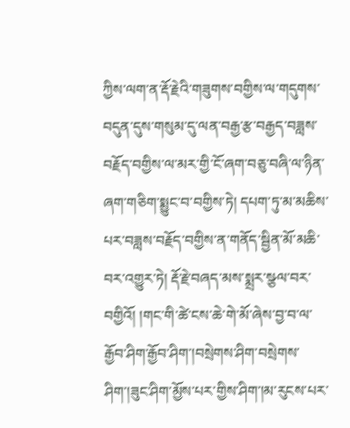ཀྱིས་ལག་ན་རྡོ་རྗེའི་གཟུགས་བགྱིས་ལ་གདུགས་བདུན་དུས་གསུམ་དུ་ལན་བརྒྱ་རྩ་བརྒྱད་བཟླས་བརྗོད་བགྱིས་ལ་མར་གྱི་ངོ་ཞག་བཅུ་བཞི་ལ་ཉིན་ཞག་གཅིག་སྨྱུང་བ་བགྱིས་ཏེ། དཔག་ཏུ་མ་མཆིས་པར་བཟླས་བརྗོད་བགྱིས་ན་གནོད་སྦྱིན་མོ་མཆི་བར་འགྱུར་ཏེ། རྡོ་རྗེ་བཞད་མས་སྨྲར་སྩལ་བར་བགྱིའོ། །གང་གི་ཚེ་ངས་ཆེ་གེ་མོ་ཞེས་བྱ་བ་ལ་རྒྱོབ་ཤིག་རྒྱོབ་ཤིག་།བསྲེགས་ཤིག་བསྲེགས་ཤིག་།ཟུང་ཤིག་མྱོས་པར་གྱིས་ཤིག་།མ་རུངས་པར་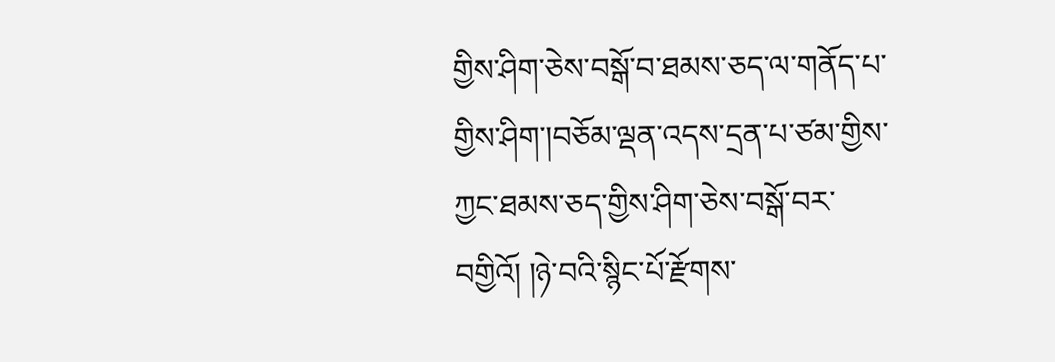གྱིས་ཤིག་ཅེས་བསྒོ་བ་ཐམས་ཅད་ལ་གནོད་པ་གྱིས་ཤིག་།བཅོམ་ལྡན་འདས་དྲན་པ་ཙམ་གྱིས་ཀྱང་ཐམས་ཅད་གྱིས་ཤིག་ཅེས་བསྒོ་བར་བགྱིའོ། །ཉེ་བའི་སྙིང་པོ་རྫོགས་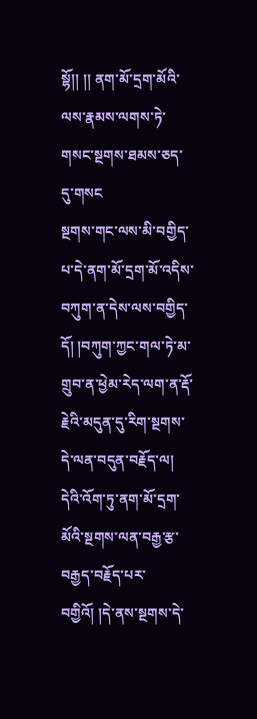སྷོ།། །། ནག་མོ་དྲག་མོའི་ལས་རྣམས་ལགས་ཏེ་གསང་སྔགས་ཐམས་ཅད་དུ་གསང
སྔགས་གང་ལས་མི་བགྱིད་པ་དེ་ནག་མོ་དྲག་མོ་འདིས་བཀུག་ན་དེས་ལས་བགྱིད་དོ། །བཀུག་ཀྱང་གལ་ཏེ་མ་གྲུབ་ན་ཕྱེམ་རེད་ལག་ན་རྡོ་རྗེའི་མདུན་དུ་རིག་སྔགས་དེ་ལན་བདུན་བརྗོད་ལ། དེའི་འོག་ཏུ་ནག་མོ་དྲག་མོའི་སྔགས་ལན་བརྒྱ་རྩ་བརྒྱད་བརྗོད་པར་བགྱིའོ། །དེ་ནས་སྔགས་དེ་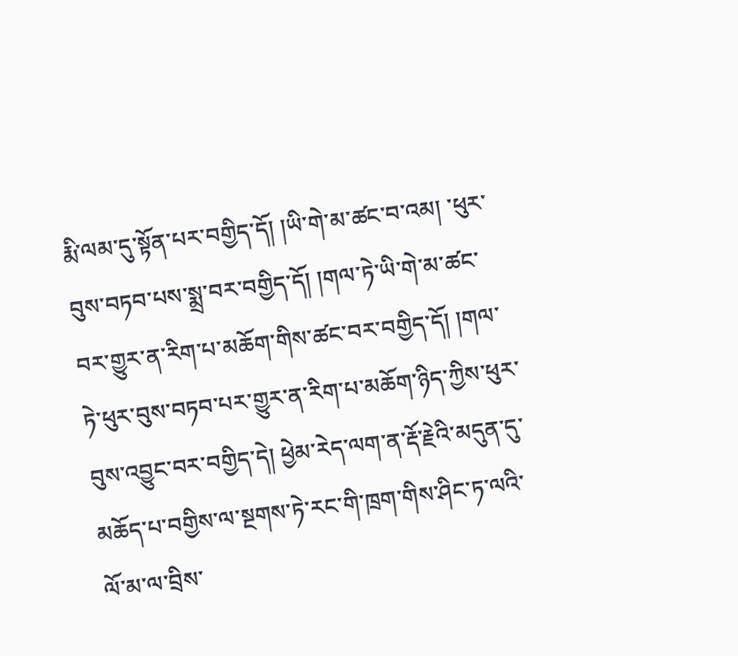རྨི་ལམ་དུ་སྟོན་པར་བགྱིད་དོ། །ཡི་གེ་མ་ཚང་བ་འམ། ་ཕུར་བུས་བཏབ་པས་སྨྲ་བར་བགྱིད་དོ། །གལ་ཏེ་ཡི་གེ་མ་ཚང་བར་གྱུར་ན་རིག་པ་མཆོག་གིས་ཚང་བར་བགྱིད་དོ། །གལ་ཏེ་ཕུར་བུས་བཏབ་པར་གྱུར་ན་རིག་པ་མཆོག་ཉིད་ཀྱིས་ཕུར་བུས་འབྱུང་བར་བགྱིད་དེ། ཕྱེམ་རེད་ལག་ན་རྡོ་རྗེའི་མདུན་དུ་མཆོད་པ་བགྱིས་ལ་སྔགས་ཏེ་རང་གི་ཁྲག་གིས་ཤིང་ཏ་ལའི་ལོ་མ་ལ་བྲིས་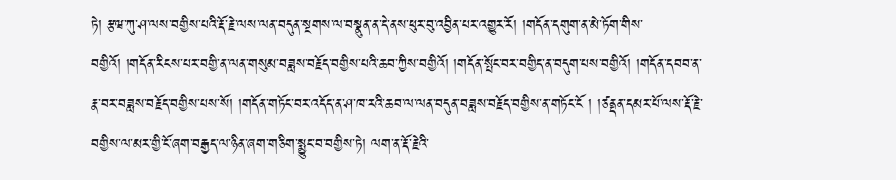ཏེ། རྩཝ་ཀུ་ཤ་ལས་བགྱིས་པའི་རྡོ་རྗེ་ལས་ལན་བདུན་སྔགས་ལ་བསྣུན་ན་དེ་ནས་ཕུར་བུ་འབྱིན་པར་འགྱུར་རོ། །གདོན་དགུག་ན་མེ་ཏོག་གིས་བགྱིའོ། །གདོན་རིངས་པར་བགྱི་ན་ལན་གསུམ་བཟླས་བརྗོད་བགྱིས་པའི་ཆབ་ཀྱིས་བགྱིའོ། །གདོན་སྤོང་བར་བགྱིད་ན་བདུག་པས་བགྱིའོ། །གདོན་དབབ་ན་རྣ་བར་བཟླས་བརྗོད་བགྱིས་པས་སོ། །གདོན་གཏོང་བར་འདོད་ན་ཤ་ཁ་རའི་ཆབ་ལ་ལན་བདུན་བཟླས་བརྗོད་བགྱིས་ན་གཏོང་ངོ ། །ཙནྡན་དམར་པོ་ལས་རྡོ་རྗེ་བགྱིས་ལ་མར་གྱི་ངོ་ཞག་བརྒྱད་ལ་ཉིན་ཞག་གཅིག་སྨྱུང་བ་བགྱིས་ཏེ། ལག་ན་རྡོ་རྗེའི་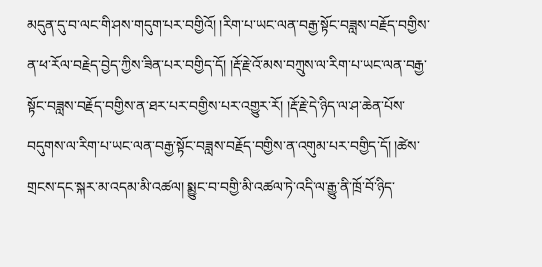མདུན་དུ་བ་ལང་གི་ཤས་གདུག་པར་བགྱིའོ། །རིག་པ་ཡང་ལན་བརྒྱ་སྟོང་བཟླས་བརྗོད་བགྱིས་ན་ཕ་རོལ་བརྗེད་བྱེད་ཀྱིས་ཟིན་པར་བགྱིད་དོ། །རྡོ་རྗེ་འོ་མས་བཀྲུས་ལ་རིག་པ་ཡང་ལན་བརྒྱ་སྟོང་བཟླས་བརྗོད་བགྱིས་ན་ཐར་པར་བགྱིས་པར་འགྱུར་རོ། །རྡོ་རྗེ་དེ་ཉིད་ལ་ཤ་ཆེན་པོས་བདུགས་ལ་རིག་པ་ཡང་ལན་བརྒྱ་སྟོང་བཟླས་བརྗོད་བགྱིས་ན་འགུམ་པར་བགྱིད་དོ། །ཚེས་གྲངས་དང་སྐར་མ་འདམ་མི་འཚལ། སྨྱུང་བ་བགྱི་མི་འཚལ་ཏེ་འདི་ལ་རྒྱུ་ནི་ཁྲོ་བོ་ཉིད་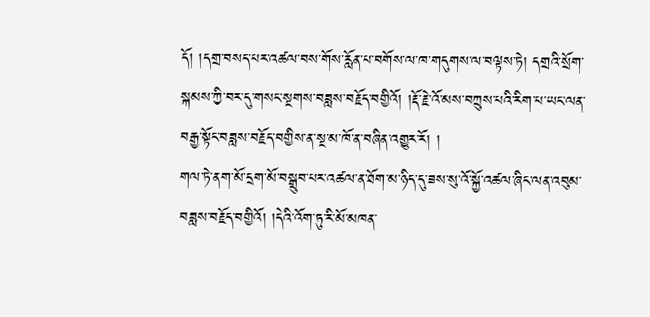དོ། །དགྲ་བསད་པར་འཚལ་བས་གོས་རློན་པ་བགོས་ལ་ཁ་གདུགས་ལ་བལྟས་ཏེ། དགྲའི་སྲོག་སྐམས་ཀྱི་བར་དུ་གསང་སྔགས་བཟླས་བརྗོད་བགྱིའོ། །རྡོ་རྗེ་འོ་མས་བཀྲུས་པའི་རིག་པ་ཡང་ལན་བརྒྱ་སྟོང་བཟླས་བརྗོད་བགྱིས་ན་སྔ་མ་ཁོ་ན་བཞིན་འགྱུར་རོ། །
གལ་ཏེ་ནག་མོ་དྲག་མོ་བསྒྲུབ་པར་འཚལ་ན་ཐོག་མ་ཉིད་དུ་ཟས་སུ་འོ་སྐྱོ་འཚལ་ཞིང་ལན་འབུམ་བཟླས་བརྗོད་བགྱིའོ། །དེའི་འོག་ཏུ་རི་མོ་མཁན་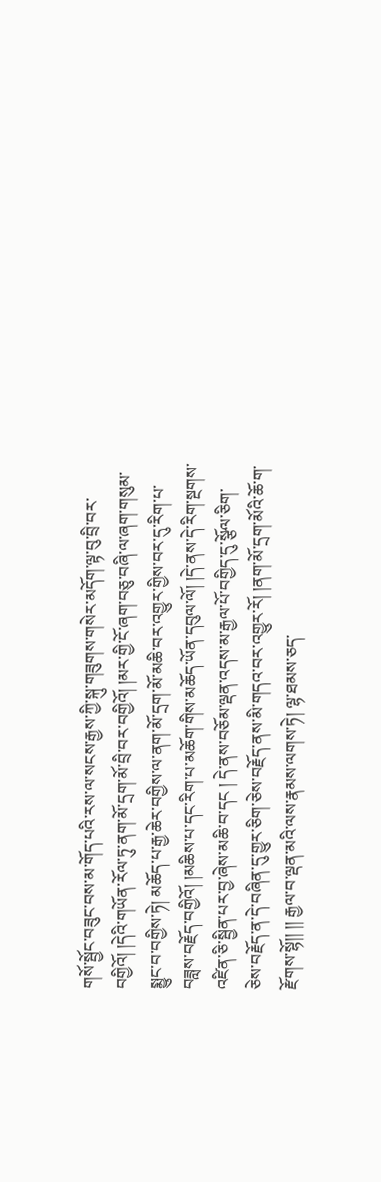གསོ་སྦྱོང་བཟུང་བས་མ་གོད་པའི་རས་ལ་སངས་རྒྱས་ཀྱི་སྐུ་གཟུགས་གསེར་མདོག་ལྟ་བུ་བྲི་བར་བགྱིའོ། །དེའི་གཡོན་རོལ་ཏུ་ནག་མོ་དྲག་མོ་བྲི་བར་བགྱིའོ། །མར་གྱི་ངོ་ཞག་བཅུ་བཞི་ལ་ཞག་གསུམ་སྨྱུང་བ་བགྱིས་ཏེ། མཆོད་པ་རྒྱ་ཆེར་བགྱིས་ལ་ནག་མོ་དྲག་མོ་མཆི་བར་འགྱུར་གྱིས་བར་དུ་རིག་པ་བཟླས་བརྗོད་བགྱིའོ། །མཆིས་པ་དང་རིག་པ་མཆོག་གིས་མཆོད་ཡོན་དབུལ་ལོ། །དེ་ནས་དེ་རིག་སྔགས་འཛིན་ཅི་སྦྱིན་པར་བྱ་ཞེས་མཆི་བ་དང ། དེ་ནས་བཅོམ་ལྡན་འདས་མ་རྒྱལ་པོ་བགྱིད་དུ་སྩོལ་ཅིག་ཅེས་བརྗོད་ན་དེ་བཞིན་དུ་གྱུར་ཅིག་ཅེས་བརྗོད་ནས་མི་གདའ་བར་འགྱུར་རོ། །ནག་མོ་དྲག་མོའི་ཆོ་ག་རྫོགས་སྷོ།། །། རྒྱལ་བ་ལྡན་མའི་ལས་རྣམས་ལགས་ཏེ། ལྷ་ཐམས་ཅད་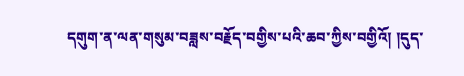དགུག་ན་ལན་གསུམ་བཟླས་བརྗོད་བགྱིས་པའི་ཆབ་ཀྱིས་བགྱིའོ། །དུད་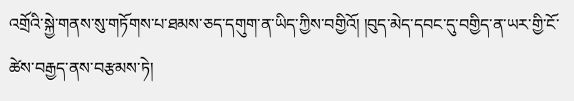འགྲོའི་སྐྱེ་གནས་སུ་གཏོགས་པ་ཐམས་ཅད་དགུག་ན་ཡིད་ཀྱིས་བགྱིའོ། །བུད་མེད་དབང་དུ་བགྱིད་ན་ཡར་གྱི་ངོ་ཚེས་བརྒྱད་ནས་བརྩམས་ཏེ།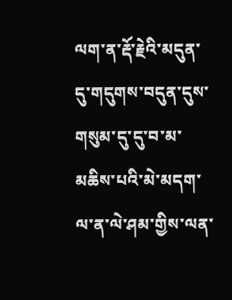ལག་ན་རྡོ་རྗེའི་མདུན་དུ་གདུགས་བདུན་དུས་གསུམ་དུ་དུ་བ་མ་མཆིས་པའི་མེ་མདག་ལ་ན་ལེ་ཤམ་གྱིས་ལན་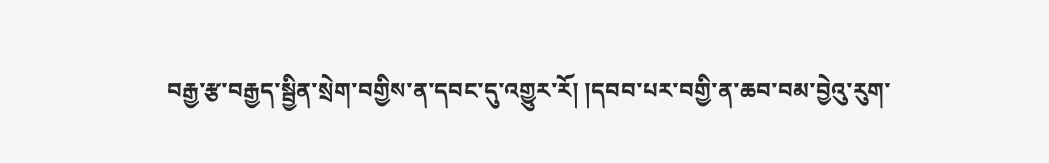བརྒྱ་རྩ་བརྒྱད་སྦྱིན་སྲེག་བགྱིས་ན་དབང་དུ་འགྱུར་རོ། །དབབ་པར་བགྱི་ན་ཆབ་བམ་བྱེའུ་རུག་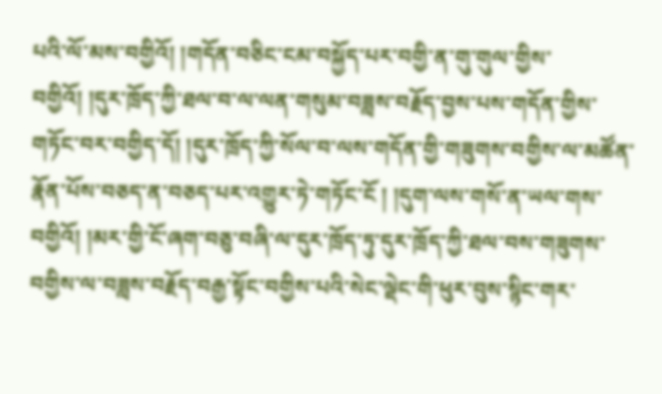པའི་ལོ་མས་བགྱིའོ། །གདོན་བཅིང་ངམ་བསྐྱོད་པར་བགྱི་ན་གུ་གུལ་གྱིས་བགྱིའོ། །དུར་ཁྲོད་ཀྱི་ཐལ་བ་ལ་ལན་གསུམ་བཟླས་བརྗོད་བྱས་པས་གདོན་གྱིས་གཏོང་བར་བགྱིད་དོ། །དུར་ཁྲོད་ཀྱི་སོལ་བ་ལས་གདོན་གྱི་གཟུགས་བགྱིས་ལ་མཚོན་རྣོན་པོས་བཅད་ན་བཅད་པར་འགྱུར་ཏེ་གཏོང་ངོ ། །དུག་ལས་གསོ་ན་ཡལ་གས་བགྱིའོ། །མར་གྱི་ངོ་ཞག་བཅུ་བཞི་ལ་དུར་ཁྲོད་ཏུ་དུར་ཁྲོད་ཀྱི་ཐལ་བས་གཟུགས་བགྱིས་ལ་བཟླས་བརྗོད་བརྒྱ་སྟོང་བགྱིས་པའི་སེང་ལྡེང་གི་ཕུར་བུས་སྙིང་གར་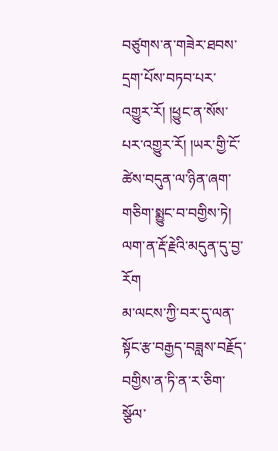བཙུགས་ན་གཟེར་ཐབས་དྲག་པོས་བཏབ་པར་འགྱུར་རོ། །ཕྱུང་ན་སོས་པར་འགྱུར་རོ། །ཡར་གྱི་ངོ་ཚེས་བདུན་ལ་ཉིན་ཞག་གཅིག་སྨྱུང་བ་བགྱིས་ཏེ། ལག་ན་རྡོ་རྗེའི་མདུན་དུ་བྱ་རོག
མ་ལངས་ཀྱི་བར་དུ་ལན་སྟོང་རྩ་བརྒྱད་བཟླས་བརྗོད་བགྱིས་ན་ཏི་ན་ར་ཅིག་སྩོལ་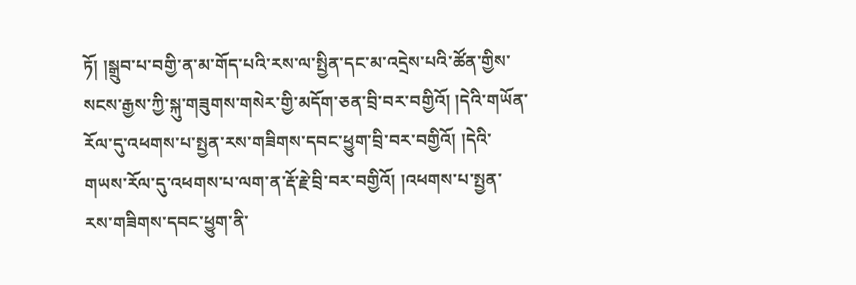ཏོ། །སྒྲུབ་པ་བགྱི་ན་མ་གོད་པའི་རས་ལ་སྤྱིན་དང་མ་འདྲེས་པའི་ཚོན་གྱིས་སངས་རྒྱས་ཀྱི་སྐུ་གཟུགས་གསེར་གྱི་མདོག་ཅན་བྲི་བར་བགྱིའོ། །དེའི་གཡོན་རོལ་དུ་འཕགས་པ་སྤྱན་རས་གཟིགས་དབང་ཕྱུག་བྲི་བར་བགྱིའོ། །དེའི་གཡས་རོལ་དུ་འཕགས་པ་ལག་ན་རྡོ་རྗེ་བྲི་བར་བགྱིའོ། །འཕགས་པ་སྤྱན་རས་གཟིགས་དབང་ཕྱུག་ནི་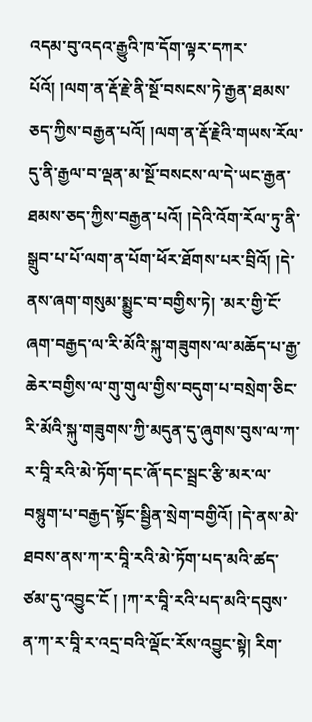འདམ་བུ་འདའ་རྒྱུའི་ཁ་དོག་ལྟར་དཀར་པོའོ། །ལག་ན་རྡོ་རྗེ་ནི་སྔོ་བསངས་ཏེ་རྒྱན་ཐམས་ཅད་ཀྱིས་བརྒྱན་པའོ། །ལག་ན་རྡོ་རྗེའི་གཡས་རོལ་དུ་ནི་རྒྱལ་བ་ལྡན་མ་སྔོ་བསངས་ལ་དེ་ཡང་རྒྱན་ཐམས་ཅད་ཀྱིས་བརྒྱན་པའོ། །དེའི་འོག་རོལ་ཏུ་ནི་སྒྲུབ་པ་པོ་ལག་ན་པོག་ཕོར་ཐོགས་པར་བྲིའོ། །དེ་ནས་ཞག་གསུམ་སྨྱུང་བ་བགྱིས་ཏེ། ་མར་གྱི་ངོ་ཞག་བརྒྱད་ལ་རི་མོའི་སྐུ་གཟུགས་ལ་མཆོད་པ་རྒྱ་ཆེར་བགྱིས་ལ་གུ་གུལ་གྱིས་བདུག་པ་བསྲེག་ཅིང་རི་མོའི་སྐུ་གཟུགས་ཀྱི་མདུན་དུ་ཞུགས་བུས་ལ་ཀ་ར་བཱི་རའི་མེ་ཏོག་དང་ཞོ་དང་སྦྲང་རྩི་མར་ལ་བསྙུག་པ་བརྒྱད་སྟོང་སྦྱིན་སྲེག་བགྱིའོ། །དེ་ནས་མེ་ཐབས་ནས་ཀ་ར་བཱི་རའི་མེ་ཏོག་པད་མའི་ཚད་ཙམ་དུ་འབྱུང་ངོ ། །ཀ་ར་བཱི་རའི་པད་མའི་དབུས་ན་ཀ་ར་བཱི་ར་འདྲ་བའི་ལྡོང་རོས་འབྱུང་སྟེ། རིག་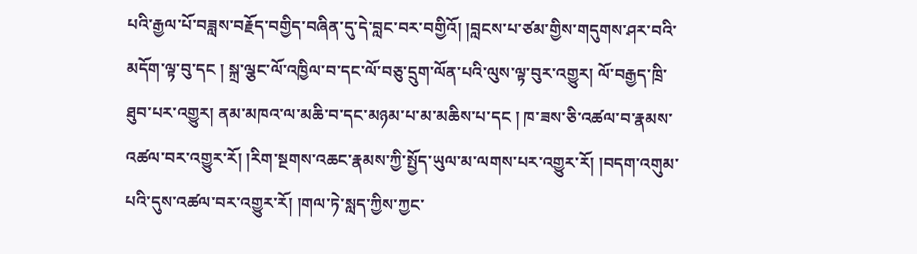པའི་རྒྱལ་པོ་བཟླས་བརྗོད་བགྱིད་བཞིན་དུ་དེ་བླང་བར་བགྱིའོ། །བླངས་པ་ཙམ་གྱིས་གདུགས་ཤར་བའི་མདོག་ལྟ་བུ་དང ། སྐྲ་ལྕང་ལོ་འཁྱིལ་བ་དང་ལོ་བཅུ་དྲུག་ལོན་པའི་ལུས་ལྟ་བུར་འགྱུར། ལོ་བརྒྱད་ཁྲི་ཐུབ་པར་འགྱུར། ནམ་མཁའ་ལ་མཆི་བ་དང་མཉམ་པ་མ་མཆིས་པ་དང ། ཁ་ཟས་ཅི་འཚལ་བ་རྣམས་འཚལ་བར་འགྱུར་རོ། །རིག་སྔགས་འཆང་རྣམས་ཀྱི་སྤྱོད་ཡུལ་མ་ལགས་པར་འགྱུར་རོ། །བདག་འགུམ་པའི་དུས་འཚལ་བར་འགྱུར་རོ། །གལ་ཏེ་སླད་ཀྱིས་ཀྱང་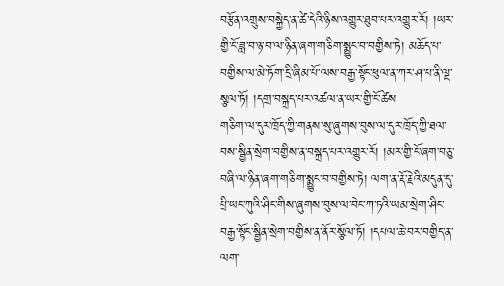བརྩོན་འགྲུས་བསྐྱེད་ན་ཚེ་དེའི་ཉིས་འགྱུར་ཐུབ་པར་འགྱུར་རོ། །ཡར་གྱི་ངོ་ཟླ་བ་ཉ་བ་ལ་ཉིན་ཞག་གཅིག་སྨྱུང་བ་བགྱིས་ཏེ། མཆོད་པ་བགྱིས་ལ་མེ་ཏོག་དྲི་ཞིམ་པོ་ལས་བརྒྱ་སྟོང་ཕུལ་ན་ཀར་ཤ་པ་ནི་ལྔ་སྩལ་ཏོ། །དགྲ་བསྐྲད་པར་འཚལ་ན་ཡར་གྱི་ངོ་ཚེས
གཅིག་ལ་དུར་ཁྲོད་ཀྱི་གནས་སུ་ཞུགས་བུས་ལ་དུར་ཁྲོད་ཀྱི་ཐལ་བས་སྦྱིན་སྲེག་བགྱིས་ན་བསྐྲད་པར་འགྱུར་རོ། །མར་གྱི་ངོ་ཞག་བཅུ་བཞི་ལ་ཉིན་ཞག་གཅིག་སྨྱུང་བ་བགྱིས་ཏེ། ལག་ན་རྡོ་རྗེའི་མདུན་དུ་པྲི་ཡང་ཀུའི་ཤིང་གིས་ཞུགས་བུས་ལ་བེང་ཀ་ཏའི་ཡམ་སྲེག་ཤིང་བརྒྱ་སྟོང་སྦྱིན་སྲེག་བགྱིས་ན་ནོར་སྩོལ་ཏོ། །དཔལ་ཆེ་བར་བགྱིད་ན་ལག་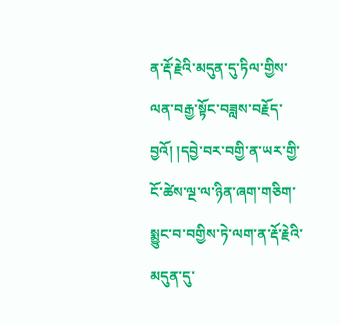ན་རྡོ་རྗེའི་མདུན་དུ་ཏིལ་གྱིས་ལན་བརྒྱ་སྟོང་བཟླས་བརྗོད་བྱའོ། །དབྱེ་བར་བགྱི་ན་ཡར་གྱི་ངོ་ཚེས་ལྔ་ལ་ཉིན་ཞག་གཅིག་སྨྱུང་བ་བགྱིས་ཏེ་ལག་ན་རྡོ་རྗེའི་མདུན་དུ་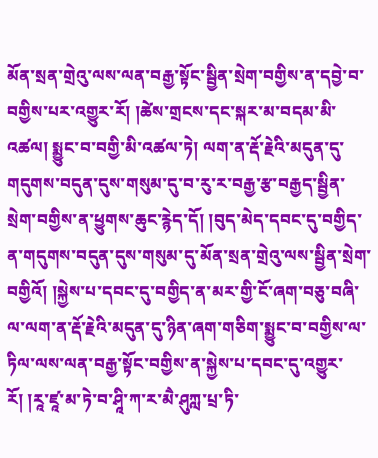མོན་སྲན་གྲེའུ་ལས་ལན་བརྒྱ་སྟོང་སྦྱིན་སྲེག་བགྱིས་ན་དབྱེ་བ་བགྱིས་པར་འགྱུར་རོ། །ཚེས་གྲངས་དང་སྐར་མ་བདམ་མི་འཚལ། སྨྱུང་བ་བགྱི་མི་འཚལ་ཏེ། ལག་ན་རྡོ་རྗེའི་མདུན་དུ་གདུགས་བདུན་དུས་གསུམ་དུ་བ་རུ་ར་བརྒྱ་རྩ་བརྒྱད་སྦྱིན་སྲེག་བགྱིས་ན་ཕྱུགས་ཆུང་རྙེད་དོ། །བུད་མེད་དབང་དུ་བགྱིད་ན་གདུགས་བདུན་དུས་གསུམ་དུ་མོན་སྲན་གྲེའུ་ལས་སྦྱིན་སྲེག་བགྱིའོ། །སྐྱེས་པ་དབང་དུ་བགྱིད་ན་མར་གྱི་ངོ་ཞག་བཅུ་བཞི་ལ་ལག་ན་རྡོ་རྗེའི་མདུན་དུ་ཉིན་ཞག་གཅིག་སྨྱུང་བ་བགྱིས་ལ་ཏིལ་ལས་ལན་བརྒྱ་སྟོང་བགྱིས་ན་སྐྱེས་པ་དབང་དུ་འགྱུར་རོ། །རཱ་ཛཱ་མ་ཏེ་བ་ཤཱི་ཀ་ར་མཻ་ཤུཀླ་པྲ་ཏི་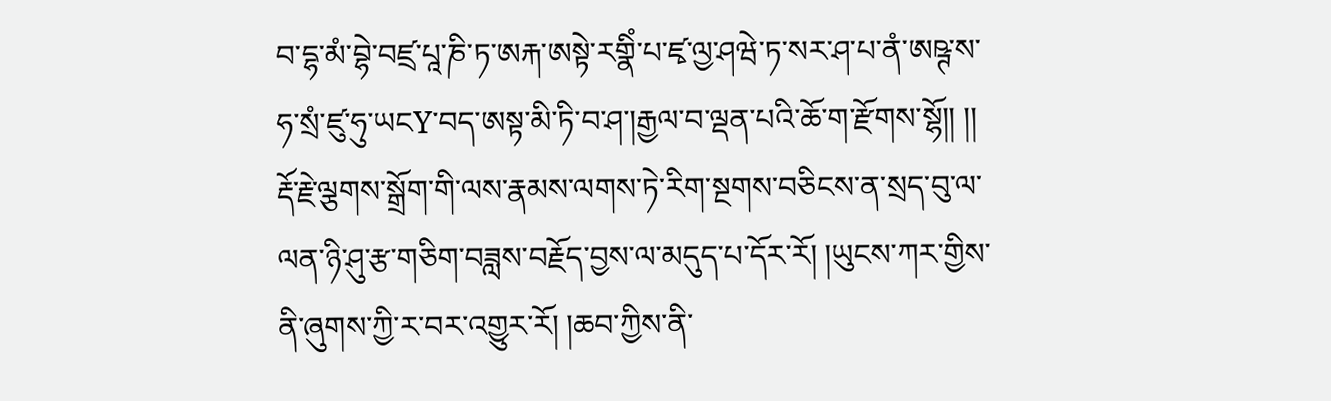བ་དྷ་མཾ་བྷེ་བཛྲ་པཱ་ཎི་ཏ་ཨརྐ་ཨསྟེ་རགྣིཾ་པ་ཛྭ་ལྱ་ཤཝེ་ཏ་སར་ཤ་པ་ནཾ་ཨཥྚ་ས་ཧ་སྲཾ་ཛུ་ཧུ་ཡངY་བད་ཨསྟ་མི་ཏི་བ་ཤ་།རྒྱལ་བ་ལྡན་པའི་ཆོ་ག་རྫོགས་སྷོ།། །། རྡོ་རྗེ་ལྕགས་སྒྲོག་གི་ལས་རྣམས་ལགས་ཏེ་རིག་སྔགས་བཅིངས་ན་སྲད་བུ་ལ་ལན་ཉི་ཤུ་རྩ་གཅིག་བཟླས་བརྗོད་བྱས་ལ་མདུད་པ་དོར་རོ། །ཡུངས་ཀར་གྱིས་ནི་ཞུགས་ཀྱི་ར་བར་འགྱུར་རོ། །ཆབ་ཀྱིས་ནི་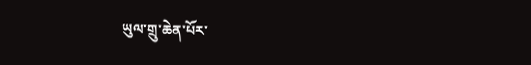ཡུལ་གྲུ་ཆེན་པོར་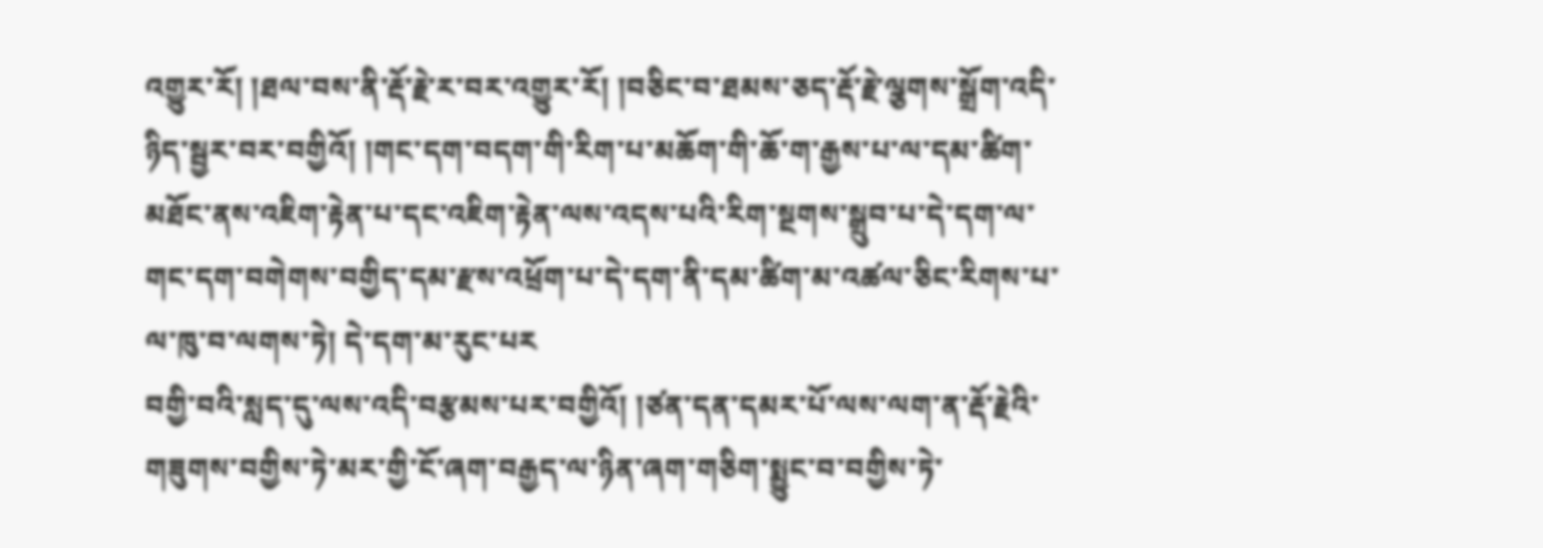འགྱུར་རོ། །ཐལ་བས་ནི་རྡོ་རྗེ་ར་བར་འགྱུར་རོ། །བཅིང་བ་ཐམས་ཅད་རྡོ་རྗེ་ལྕགས་སྒྲོག་འདི་ཉིད་སྦྱར་བར་བགྱིའོ། །གང་དག་བདག་གི་རིག་པ་མཆོག་གི་ཆོ་ག་རྒྱས་པ་ལ་དམ་ཚིག་མཐོང་ནས་འཇིག་རྟེན་པ་དང་འཇིག་རྟེན་ལས་འདས་པའི་རིག་སྔགས་སྒྲུབ་པ་དེ་དག་ལ་གང་དག་བགེགས་བགྱིད་དམ་རྫས་འཕྲོག་པ་དེ་དག་ནི་དམ་ཚིག་མ་འཚལ་ཅིང་རིགས་པ་ལ་ཁུ་བ་ལགས་ཏེ། དེ་དག་མ་རུང་པར
བགྱི་བའི་སླད་དུ་ལས་འདི་བརྩམས་པར་བགྱིའོ། །ཙན་དན་དམར་པོ་ལས་ལག་ན་རྡོ་རྗེའི་གཟུགས་བགྱིས་ཏེ་མར་གྱི་ངོ་ཞག་བརྒྱད་ལ་ཉིན་ཞག་གཅིག་སྨྱུང་བ་བགྱིས་ཏེ་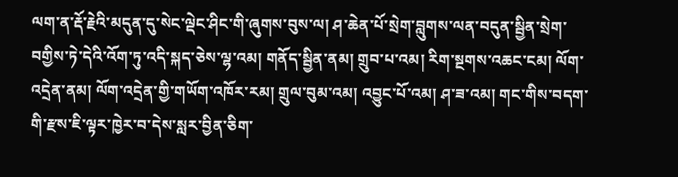ལག་ན་རྡོ་རྗེའི་མདུན་དུ་སེང་ལྡེང་ཤིང་གི་ཞུགས་བུས་ལ། ཤ་ཆེན་པོ་སྲེག་བླུགས་ལན་བདུན་སྦྱིན་སྲེག་བགྱིས་ཏེ་དེའི་འོག་ཏུ་འདི་སྐད་ཅེས་ལྷ་འམ། གནོད་སྦྱིན་ནམ། གྲུབ་པ་འམ། རིག་སྔགས་འཆང་ངམ། ལོག་འདྲེན་ནམ། ལོག་འདྲེན་གྱི་གཡོག་འཁོར་རམ། གྲུལ་བུམ་འམ། འབྱུང་པོ་འམ། ཤ་ཟ་འམ། གང་གིས་བདག་གི་རྫས་ཇི་ལྟར་ཁྱེར་བ་དེས་སླར་བྱིན་ཅིག་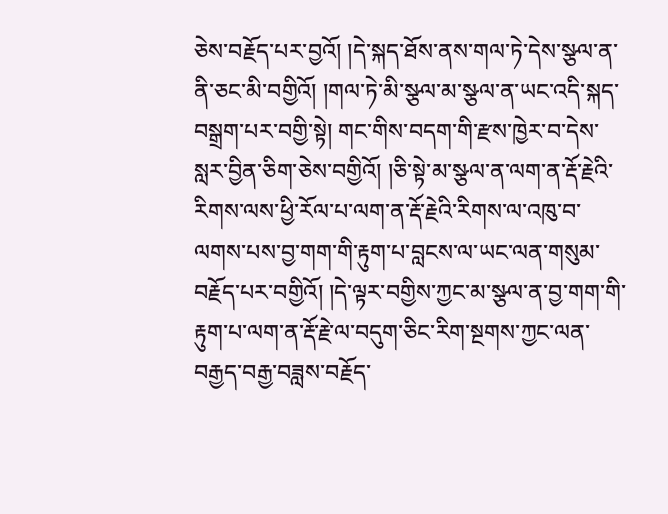ཅེས་བརྗོད་པར་བྱའོ། །དེ་སྐད་ཐོས་ནས་གལ་ཏེ་དེས་སྩལ་ན་ནི་ཅང་མི་བགྱིའོ། །གལ་ཏེ་མི་སྩལ་མ་སྩལ་ན་ཡང་འདི་སྐད་བསྒྲག་པར་བགྱི་སྟེ། གང་གིས་བདག་གི་རྫས་ཁྱེར་བ་དེས་སླར་བྱིན་ཅིག་ཅེས་བགྱིའོ། །ཅི་སྟེ་མ་སྩལ་ན་ལག་ན་རྡོ་རྗེའི་རིགས་ལས་ཕྱི་རོལ་པ་ལག་ན་རྡོ་རྗེའི་རིགས་ལ་འཁུ་བ་ལགས་པས་བྱ་གག་གི་རྟུག་པ་བླངས་ལ་ཡང་ལན་གསུམ་བརྗོད་པར་བགྱིའོ། །དེ་ལྟར་བགྱིས་ཀྱང་མ་སྩལ་ན་བྱ་གག་གི་རྟུག་པ་ལག་ན་རྡོ་རྗེ་ལ་བདུག་ཅིང་རིག་སྔགས་ཀྱང་ལན་བརྒྱད་བརྒྱ་བཟླས་བརྗོད་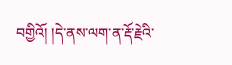བགྱིའོ། །དེ་ནས་ལག་ན་རྡོ་རྗེའི་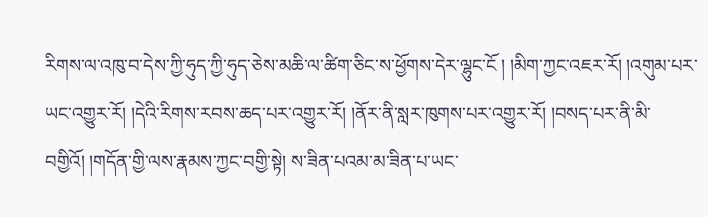རིགས་ལ་འཁུ་བ་དེས་ཀྱི་ཧུད་ཀྱི་ཧུད་ཅེས་མཆི་ལ་ཚིག་ཅིང་ས་ཕྱོགས་དེར་ལྷུང་ངོ ། །མིག་ཀྱང་འཇར་རོ། །འགུམ་པར་ཡང་འགྱུར་རོ། །དེའི་རིགས་རབས་ཆད་པར་འགྱུར་རོ། །ནོར་ནི་སླར་ཁུགས་པར་འགྱུར་རོ། །བསད་པར་ནི་མི་བགྱིའོ། །གདོན་གྱི་ལས་རྣམས་ཀྱང་བགྱི་སྟེ། ས་ཟིན་པའམ་མ་ཟིན་པ་ཡང་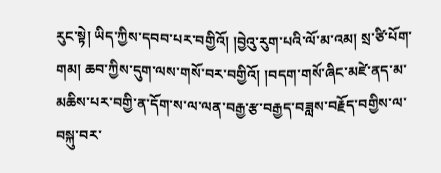རུང་སྟེ། ཡིད་ཀྱིས་དབབ་པར་བགྱིའོ། །བྱེའུ་རུག་པའི་ལོ་མ་འམ། སྲ་ཙི་པོག་གམ། ཆབ་ཀྱིས་དུག་ལས་གསོ་བར་བགྱིའོ། །བདག་གསོ་ཞིང་མཛེ་ནད་མ་མཆིས་པར་བགྱི་ན་དོག་ས་ལ་ལན་བརྒྱ་རྩ་བརྒྱད་བཟླས་བརྗོད་བགྱིས་ལ་བསྐུ་བར་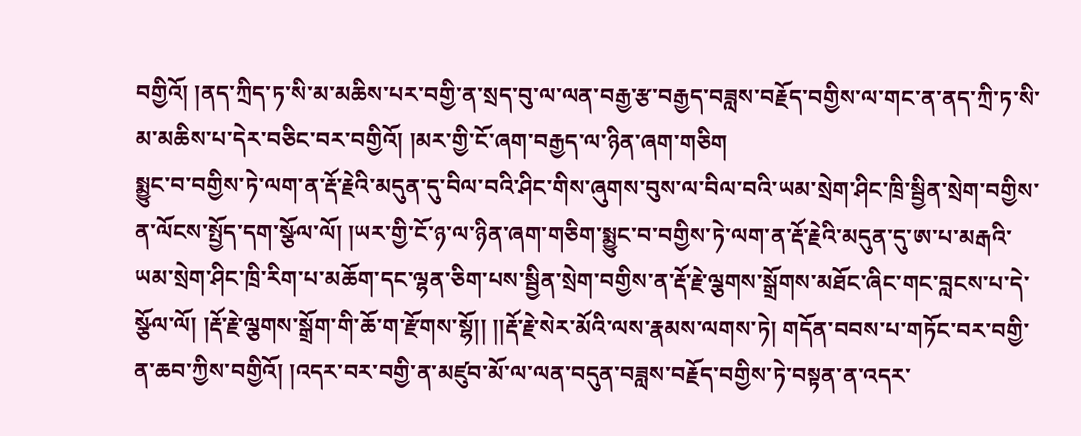བགྱིའོ། །ནད་ཀྲིད་ཏ་སི་མ་མཆིས་པར་བགྱི་ན་སྲད་བུ་ལ་ལན་བརྒྱ་རྩ་བརྒྱད་བཟླས་བརྗོད་བགྱིས་ལ་གང་ན་ནད་ཀྲི་ཏ་སི་མ་མཆིས་པ་དེར་བཅིང་བར་བགྱིའོ། །མར་གྱི་ངོ་ཞག་བརྒྱད་ལ་ཉིན་ཞག་གཅིག
སྨྱུང་བ་བགྱིས་ཏེ་ལག་ན་རྡོ་རྗེའི་མདུན་དུ་བིལ་བའི་ཤིང་གིས་ཞུགས་བུས་ལ་བིལ་བའི་ཡམ་སྲེག་ཤིང་ཁྲི་སྦྱིན་སྲེག་བགྱིས་ན་ལོངས་སྤྱོད་དག་སྩོལ་ལོ། །ཡར་གྱི་ངོ་ཉ་ལ་ཉིན་ཞག་གཅིག་སྨྱུང་བ་བགྱིས་ཏེ་ལག་ན་རྡོ་རྗེའི་མདུན་དུ་ཨ་པ་མརྒའི་ཡམ་སྲེག་ཤིང་ཁྲི་རིག་པ་མཆོག་དང་ལྷན་ཅིག་པས་སྦྱིན་སྲེག་བགྱིས་ན་རྡོ་རྗེ་ལྕགས་སྒྲོགས་མཐོང་ཞིང་གང་བླངས་པ་དེ་སྩོལ་ལོ། །རྡོ་རྗེ་ལྕགས་སྒྲོག་གི་ཆོ་ག་རྫོགས་སྷོ།། །།རྡོ་རྗེ་སེར་མོའི་ལས་རྣམས་ལགས་ཏེ། གདོན་བབས་པ་གཏོང་བར་བགྱི་ན་ཆབ་ཀྱིས་བགྱིའོ། །འདར་བར་བགྱི་ན་མཛུབ་མོ་ལ་ལན་བདུན་བཟླས་བརྗོད་བགྱིས་ཏེ་བསྟན་ན་འདར་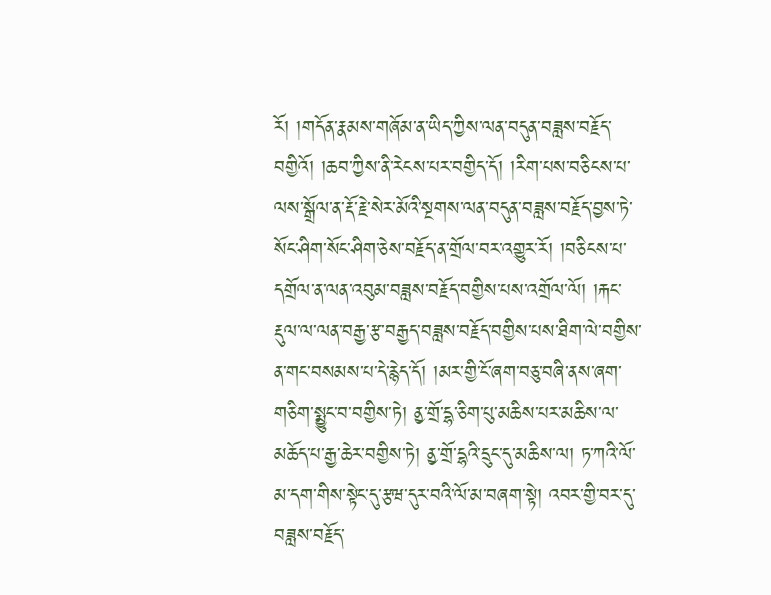རོ། །གདོན་རྣམས་གཞོམ་ན་ཡིད་ཀྱིས་ལན་བདུན་བཟླས་བརྗོད་བགྱིའོ། །ཆབ་ཀྱིས་ནི་རེངས་པར་བགྱིད་དོ། །རིག་པས་བཅིངས་པ་ལས་སྒྲོལ་ན་རྡོ་རྗེ་སེར་མོའི་སྔགས་ལན་བདུན་བཟླས་བརྗོད་བྱས་ཏེ་སོང་ཤིག་སོང་ཤིག་ཅེས་བརྗོད་ན་གྲོལ་བར་འགྱུར་རོ། །བཅིངས་པ་དགྲོལ་ན་ལན་འབུམ་བཟླས་བརྗོད་བགྱིས་པས་འགྲོལ་ལོ། །རྐང་རྡུལ་ལ་ལན་བརྒྱ་རྩ་བརྒྱད་བཟླས་བརྗོད་བགྱིས་པས་ཐིག་ལེ་བགྱིས་ན་གང་བསམས་པ་དེ་རྙེད་དོ། །མར་གྱི་ངོ་ཞག་བཅུ་བཞི་ནས་ཞག་གཅིག་སྨྱུང་བ་བགྱིས་ཏེ། ནྱ་གྲོ་དྷ་ཅིག་པུ་མཆིས་པར་མཆིས་ལ་མཆོད་པ་རྒྱ་ཆེར་བགྱིས་ཏེ། ནྱ་གྲོ་དྷའི་དྲུང་དུ་མཆིས་ལ། ཏ་ཀའི་ལོ་མ་དག་གིས་སྟེང་དུ་རྩཝ་དུར་བའི་ལོ་མ་བཞག་སྟེ། འབར་གྱི་བར་དུ་བཟླས་བརྗོད་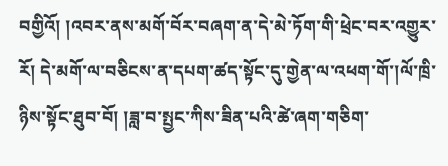བགྱིའོ། །འབར་ནས་མགོ་བོར་བཞག་ན་དེ་མེ་ཏོག་གི་ཕྲེང་བར་འགྱུར་རོ། དེ་མགོ་ལ་བཅིངས་ན་དཔག་ཚད་སྟོང་དུ་གྱེན་ལ་འཕག་གོ་།ལོ་ཁྲི་ཉིས་སྟོང་ཐུབ་བོ། །ཟླ་བ་སྤྱང་ཀིས་ཟིན་པའི་ཚེ་ཞག་གཅིག་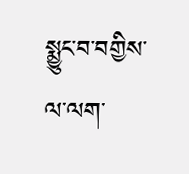སྨྱུང་བ་བགྱིས་ལ་ལག་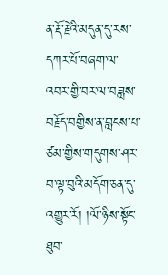ན་རྡོ་རྗེའི་མདུན་དུ་རས་དཀར་པོ་བཞག་ལ་འབར་གྱི་བར་ལ་བཟླས་བརྗོད་བགྱིས་ན་བླངས་པ་ཙམ་གྱིས་གདུགས་ཤར་བ་ལྟ་བུའི་མདོག་ཅན་དུ་འགྱུར་རོ། །ལོ་ཉིས་སྟོང་ཐུབ་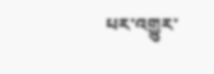པར་འགྱུར་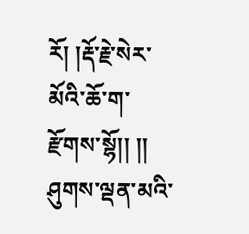རོ། །རྡོ་རྗེ་སེར་མོའི་ཆོ་ག་རྫོགས་སྷོ།། །། ཤུགས་ལྡན་མའི་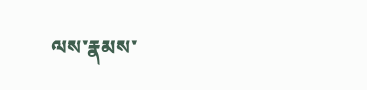ལས་རྣམས་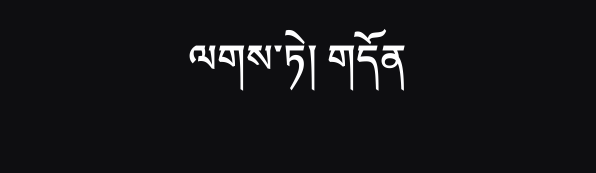ལགས་ཏེ། གདོན